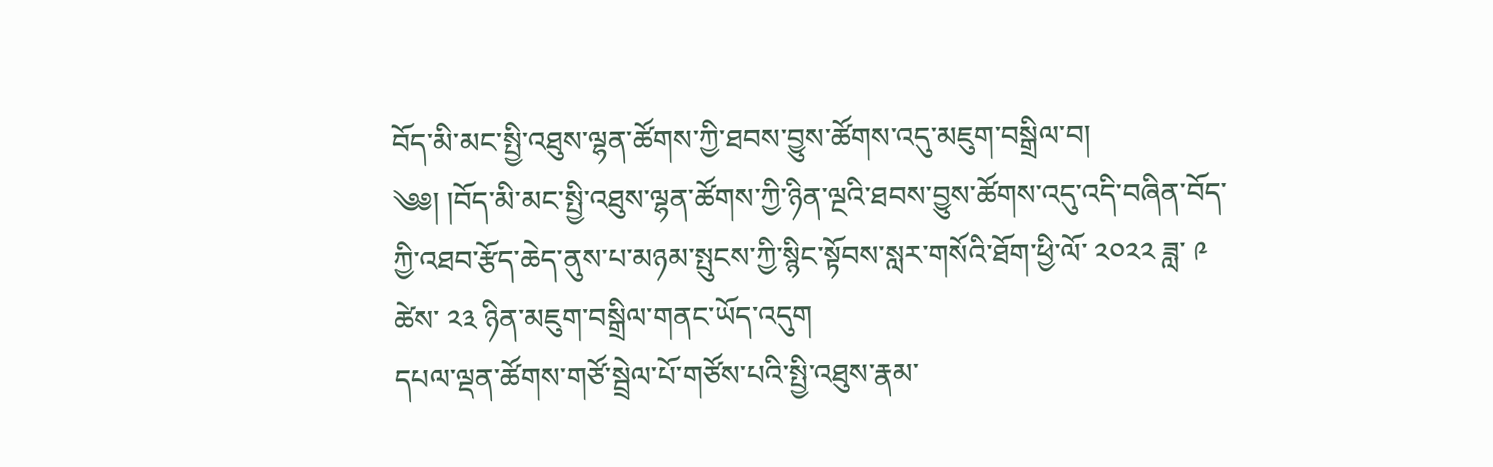བོད་མི་མང་སྤྱི་འཐུས་ལྷན་ཚོགས་ཀྱི་ཐབས་བྱུས་ཚོགས་འདུ་མཇུག་བསྒྲིལ་བ།
༄༅། །བོད་མི་མང་སྤྱི་འཐུས་ལྷན་ཚོགས་ཀྱི་ཉིན་ལྔའི་ཐབས་བྱུས་ཚོགས་འདུ་འདི་བཞིན་བོད་ཀྱི་འཐབ་རྩོད་ཆེད་ནུས་པ་མཉམ་སྤུངས་ཀྱི་སྙིང་སྟོབས་སླར་གསོའི་ཐོག་ཕྱི་ལོ་ ༢༠༢༢ ཟླ་ ༩ ཚེས་ ༢༣ ཉིན་མཇུག་བསྒྲིལ་གནང་ཡོད་འདུག
དཔལ་ལྡན་ཚོགས་གཙོ་སྦྲེལ་པོ་གཙོས་པའི་སྤྱི་འཐུས་རྣམ་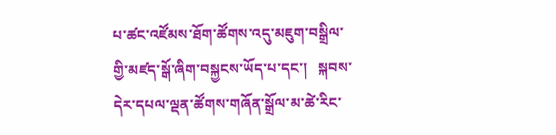པ་ཚང་འཛོམས་ཐོག་ཚོགས་འདུ་མཇུག་བསྒྲིལ་གྱི་མཛད་སྒོ་ཞིག་བསྐྱངས་ཡོད་པ་དང་།   སྐབས་དེར་དཔལ་ལྡན་ཚོགས་གཞོན་སྒྲོལ་མ་ཚེ་རིང་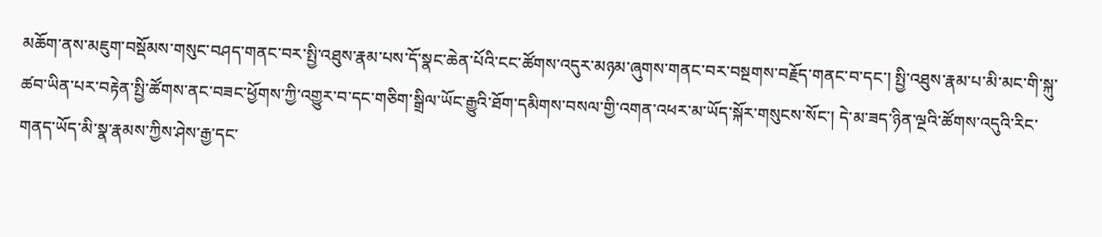མཆོག་ནས་མཇུག་བསྡོམས་གསུང་བཤད་གནང་བར་སྤྱི་འཐུས་རྣམ་པས་དོ་སྣང་ཆེན་པོའི་ངང་ཚོགས་འདུར་མཉམ་ཞུགས་གནང་བར་བསྔགས་བརྗོད་གནང་བ་དང་། སྤྱི་འཐུས་རྣམ་པ་མི་མང་གི་སྐུ་ཚབ་ཡིན་པར་བརྟེན་སྤྱི་ཚོགས་ནང་བཟང་ཕྱོགས་ཀྱི་འགྱུར་བ་དང་གཅིག་སྒྲིལ་ཡོང་རྒྱུའི་ཐོག་དམིགས་བསལ་གྱི་འགན་འཕར་མ་ཡོད་སྐོར་གསུངས་སོང་། དེ་མ་ཟད་ཉིན་ལྔའི་ཚོགས་འདུའི་རིང་གནད་ཡོད་མི་སྣ་རྣམས་ཀྱིས་ཤེས་རྒྱ་དང་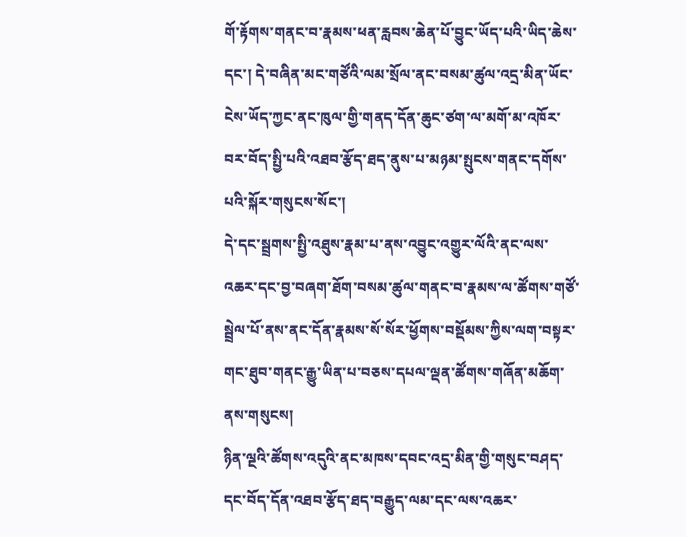གོ་རྟོགས་གནང་བ་རྣམས་ཕན་རླབས་ཆེན་པོ་བྱུང་ཡོད་པའི་ཡིད་ཆེས་དང་། དེ་བཞིན་མང་གཙོའི་ལམ་སྲོལ་ནང་བསམ་ཚུལ་འདྲ་མིན་ཡོང་ངེས་ཡོད་ཀྱང་ནང་ཁུལ་གྱི་གནད་དོན་ཆུང་ཙག་ལ་མགོ་མ་འཁོར་བར་བོད་སྤྱི་པའི་འཐབ་རྩོད་ཐད་ནུས་པ་མཉམ་སྤུངས་གནང་དགོས་པའི་སྐོར་གསུངས་སོང་།
དེ་དང་སྦྲགས་སྤྱི་འཐུས་རྣམ་པ་ནས་འབྱུང་འགྱུར་ལོའི་ནང་ལས་འཆར་དང་བྱ་བཞག་ཐོག་བསམ་ཚུལ་གནང་བ་རྣམས་ལ་ཚོགས་གཙོ་སྦྲེལ་པོ་ནས་ནང་དོན་རྣམས་སོ་སོར་ཕྱོགས་བསྡོམས་ཀྱིས་ལག་བསྟར་གང་ཐུབ་གནང་རྒྱུ་ཡིན་པ་བཅས་དཔལ་ལྡན་ཚོགས་གཞོན་མཆོག་ནས་གསུངས།
ཉིན་ལྔའི་ཚོགས་འདུའི་ནང་མཁས་དབང་འདྲ་མིན་གྱི་གསུང་བཤད་དང་བོད་དོན་འཐབ་རྩོད་ཐད་བརྒྱུད་ལམ་དང་ལས་འཆར་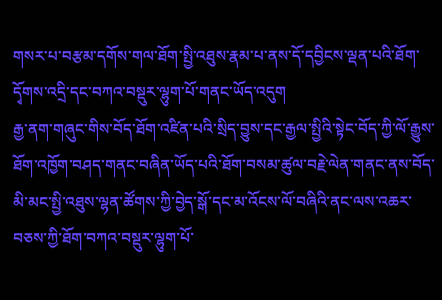གསར་པ་བརྩམ་དགོས་གལ་ཐོག་སྤྱི་འཐུས་རྣམ་པ་ནས་དོ་དབྱིངས་ལྡན་པའི་ཐོག་དྭོགས་འདྲི་དང་བཀའ་བསྡུར་ལྷུག་པོ་གནང་ཡོད་འདུག
རྒྱ་ནག་གཞུང་གིས་བོད་ཐོག་འཛིན་པའི་སྲིད་བྱུས་དང་རྒྱལ་སྤྱིའི་སྟེང་བོད་ཀྱི་ལོ་རྒྱུས་ཐོག་འཁྱོག་བཤད་གནང་བཞིན་ཡོད་པའི་ཐོག་བསམ་ཚུལ་བརྗེ་ལེན་གནང་ནས་བོད་མི་མང་སྤྱི་འཐུས་ལྷན་ཚོགས་ཀྱི་བྱེད་སྒོ་དང་མ་འོངས་ལོ་བཞིའི་ནང་ལས་འཆར་བཅས་ཀྱི་ཐོག་བཀའ་བསྡུར་ལྷུག་པོ་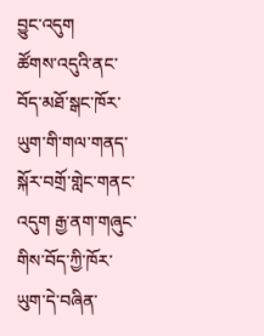བྱུང་འདུག
ཚོགས་འདུའི་ནང་བོད་མཐོ་སྒང་ཁོར་ཡུག་གི་གལ་གནད་སྐོར་བགྲོ་གླེང་གནང་འདུག རྒྱ་ནག་གཞུང་གིས་བོད་ཀྱི་ཁོར་ཡུག་དེ་བཞིན་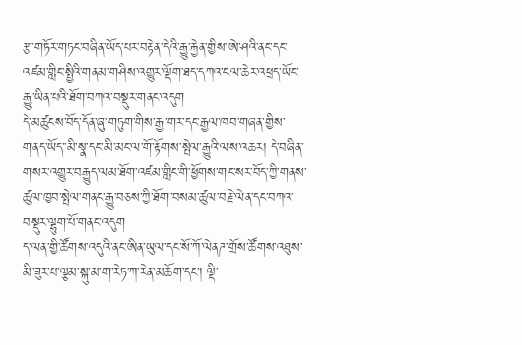རྩ་གཏོར་གཏང་བཞིན་ཡོད་པར་བརྟེན་དེའི་རྒྱུ་རྐྱེན་གྱིས་ཨེ་ཤའི་ནང་དང་འཛམ་གླིང་སྤྱིའི་གནམ་གཤིས་འགྱུར་ལྡོག་ཐད་དཀའ་ངལ་ཆེར་འཕྲད་ཡོང་རྒྱུ་ཡིན་པའི་ཐོག་བཀའ་བསྡུར་གནང་འདུག
དེ་མཚུངས་བོད་དོན་ཞུ་གཏུག་གིས་རྒྱ་གར་དང་རྒྱལ་ཁབ་གཞན་གྱིས་གནད་ཡོད་་མི་སྣ་དང་མི་མང་ལ་གོ་རྟོགས་སྤེལ་རྒྱུའི་ལས་འཆར། དེ་བཞིན་གསར་འགྱུར་བརྒྱུད་ལམ་ཐོག་འཛམ་གླིང་གི་ཕྱོགས་གང་སར་བོད་ཀྱི་གནས་ཚུལ་ཁྱབ་སྤེལ་གནང་རྒྱུ་བཅས་ཀྱི་ཐོག་བསམ་ཚུལ་བརྗེ་ལེན་དང་བཀའ་བསྡུར་ལྷུག་པོ་གནང་འདུག
ད་ལན་གྱི་ཚོགས་འདུའི་ནང་ཨིན་ཡུལ་དང་སོ་ཀོ་ལེནཌ་གྲོས་ཚོགས་འཐུས་མི་ཟུར་པ་ལྕམ་སྐུ་མ་ག་རེཏ་ཀ་རེན་མཆོག་དང་། ལྡི་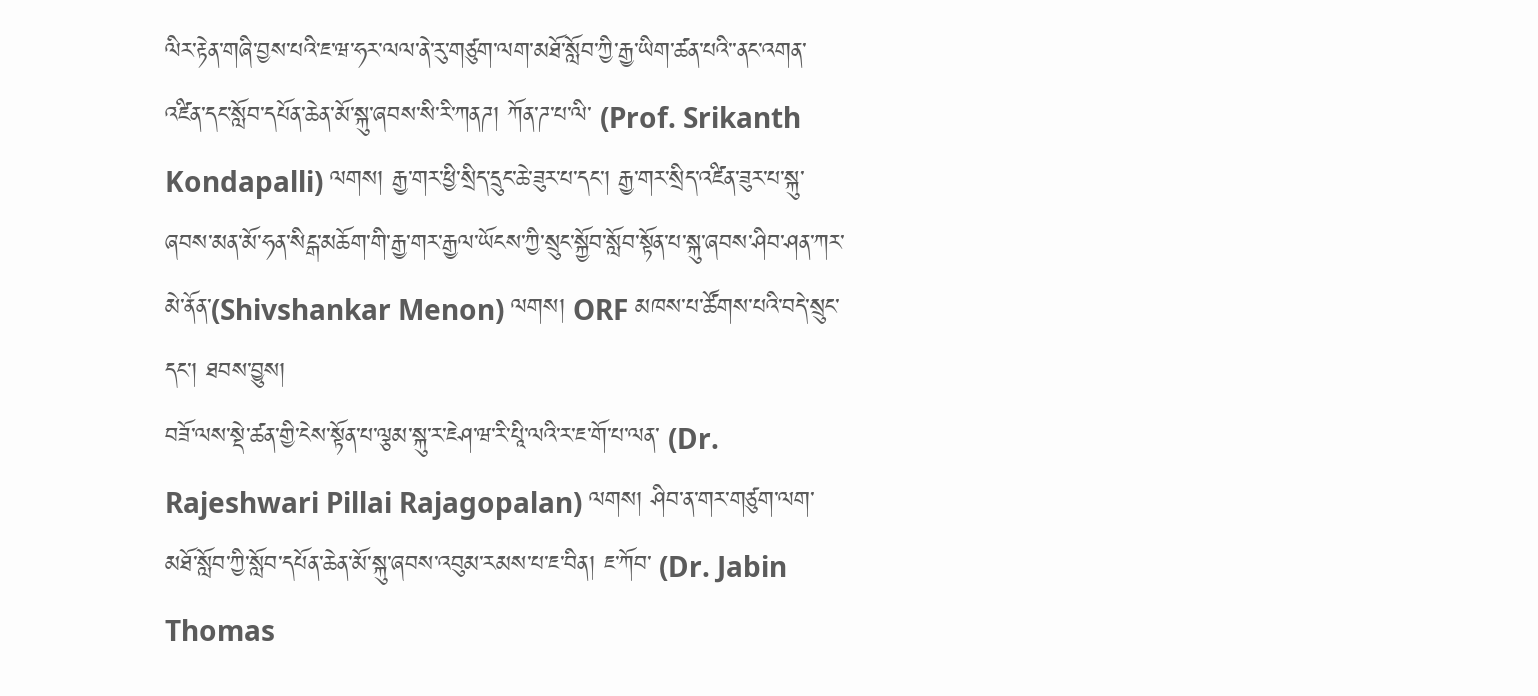ལིར་རྟེན་གཞི་བྱས་པའི་ཇ་ཝ་ཧར་ལལ་ནེ་རུ་གཙུག་ལག་མཐོ་སློབ་ཀྱི་རྒྱ་ཡིག་ཚན་པའི་་ནང་འགན་འཛིན་དང་སློབ་དཔོན་ཆེན་མོ་སྐུ་ཞབས་སི་རི་ཀནཌ། ཀོན་ཌ་པ་ལི་ (Prof. Srikanth Kondapalli) ལགས། རྒྱ་གར་ཕྱི་སྲིད་དྲུང་ཆེ་ཟུར་པ་དང་། རྒྱ་གར་སྲིད་འཛིན་ཟུར་པ་སྐུ་ཞབས་མན་མོ་ཧན་སིངྒ་མཆོག་གི་རྒྱ་གར་རྒྱལ་ཡོངས་ཀྱི་སྲུང་སྐྱོབ་སློབ་སྟོན་པ་སྐུ་ཞབས་ཤིབ་ཤན་ཀར་མེ་ནོན་(Shivshankar Menon) ལགས། ORF མཁས་པ་ཚོགས་པའི་བདེ་སྲུང་དང་། ཐབས་བྱུས།
བཟོ་ལས་སྡེ་ཚན་གྱི་ངེས་སྟོན་པ་ལྕམ་སྐུ་ར་ཇེཤ་ཝ་རི་པཱི་ལའི་ར་ཇ་གོ་པ་ལན་ (Dr. Rajeshwari Pillai Rajagopalan) ལགས། ཤིབ་ན་གར་གཙུག་ལག་མཐོ་སློབ་ཀྱི་སློབ་དཔོན་ཆེན་མོ་སྐུ་ཞབས་འབུམ་རམས་པ་ཇ་བིན། ཇ་ཀོབ་ (Dr. Jabin Thomas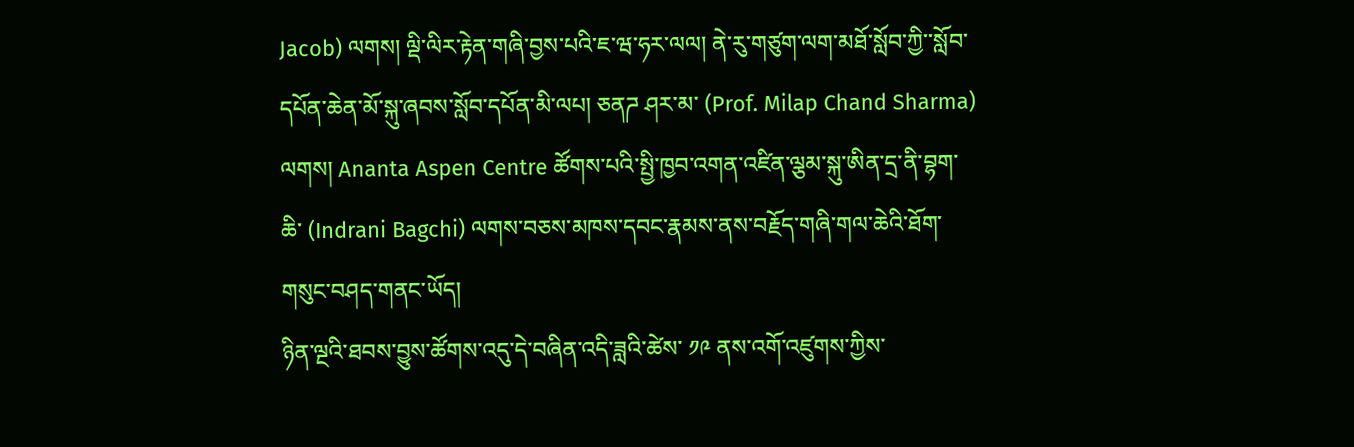Jacob) ལགས། ལྡི་ལིར་རྟེན་གཞི་བྱས་པའི་ཇ་ཝ་ཧར་ལལ། ནེ་རུ་གཙུག་ལག་མཐོ་སློབ་ཀྱི་་སློབ་དཔོན་ཆེན་མོ་སྐུ་ཞབས་སློབ་དཔོན་མི་ལཔ། ཅནཌ ཤར་མ་ (Prof. Milap Chand Sharma) ལགས། Ananta Aspen Centre ཚོགས་པའི་སྤྱི་ཁྱབ་འགན་འཛིན་ལྕམ་སྐུ་ཨིན་དྲ་ནི་བྷག་ཆི་ (Indrani Bagchi) ལགས་བཅས་མཁས་དབང་རྣམས་ནས་བརྗོད་གཞི་གལ་ཆེའི་ཐོག་གསུང་བཤད་གནང་ཡོད།
ཉིན་ལྔའི་ཐབས་བྱུས་ཚོགས་འདུ་དེ་བཞིན་འདི་ཟླའི་ཚེས་ ༡༩ ནས་འགོ་འཛུགས་ཀྱིས་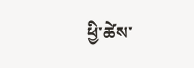ཕྱི་ཚེས་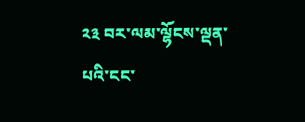༢༣ བར་ལམ་ལྷོངས་ལྡན་པའི་ངང་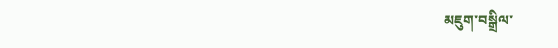མཇུག་བསྒྲིལ་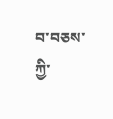བ་བཅས་ཀྱི་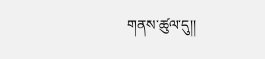གནས་ཚུལ་དུ།།